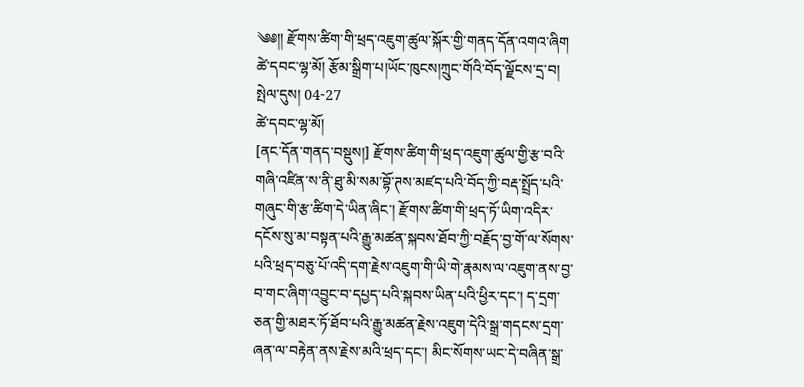༄༅།། རྫོགས་ཚིག་གི་ཕྲད་འཇུག་ཚུལ་སྐོར་གྱི་གནད་དོན་འགའ་ཞིག
ཚེ་དབང་ལྷ་མོ། རྩོམ་སྒྲིག་པ།ཡོང་ཁུངས།ཀྲུང་གོའི་བོད་ལྗོངས་དྲ་བ། སྤེལ་དུས། 04-27
ཚེ་དབང་ལྷ་མོ།
[ནང་དོན་གནད་བསྡུས།] རྫོགས་ཚིག་གི་ཕྲད་འཇུག་ཚུལ་གྱི་རྩ་བའི་གཞི་འཛིན་ས་ནི་ཐུ་མི་སམ་བྷོ་ཊས་མཛད་པའི་བོད་ཀྱི་བརྡ་སྤྲོད་པའི་གཞུང་གི་རྩ་ཚིག་དེ་ཡིན་ཞིང་། རྫོགས་ཚིག་གི་ཕྲད་ཏོ་ཡིག་འདིར་དངོས་སུ་མ་བསྟན་པའི་རྒྱུ་མཚན་སྐབས་ཐོབ་ཀྱི་བརྗོད་བྱ་གོ་ལ་སོགས་པའི་ཕྲད་བཅུ་པོ་འདི་དག་རྗེས་འཇུག་གི་ཡི་གེ་རྣམས་ལ་འཇུག་ནས་བྱ་བ་གང་ཞིག་འབྱུང་བ་དཔྱད་པའི་སྐབས་ཡིན་པའི་ཕྱིར་དང་། ད་དྲག་ཅན་གྱི་མཐར་ཏོ་ཐོབ་པའི་རྒྱུ་མཚན་རྗེས་འཇུག་དེའི་སྒྲ་གདངས་དྲག་ཞན་ལ་བརྟེན་ནས་རྗེས་མའི་ཕྲད་དང་། མིང་སོགས་ཡང་དེ་བཞིན་སྒྲ་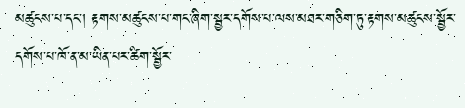མཚུངས་པ་དང་། རྟགས་མཚུངས་པ་གང་ཞིག་སྦྱར་དགོས་པ་ལས་མཐར་གཅིག་ཏུ་རྟགས་མཚུངས་སྦྱོར་དགོས་པ་ཁོ་ན་མ་ཡིན་པར་ཚིག་སྦྱོར་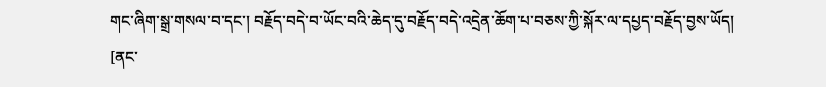གང་ཞིག་སྒྲ་གསལ་བ་དང་། བརྗོད་བདེ་བ་ཡོང་བའི་ཆེད་དུ་བརྗོད་བདེ་འདྲེན་ཆོག་པ་བཅས་ཀྱི་སྐོར་ལ་དཔྱད་བརྗོད་བྱས་ཡོད།
[ནང་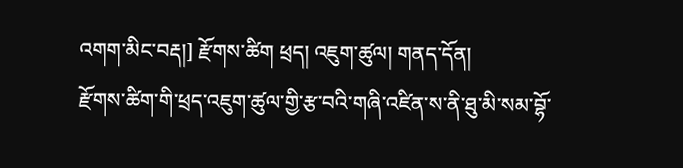འགག་མིང་བརྡ།] རྫོགས་ཚིག ཕྲད། འཇུག་ཚུལ། གནད་དོན།
རྫོགས་ཚིག་གི་ཕྲད་འཇུག་ཚུལ་གྱི་རྩ་བའི་གཞི་འཛིན་ས་ནི་ཐུ་མི་སམ་བྷོ་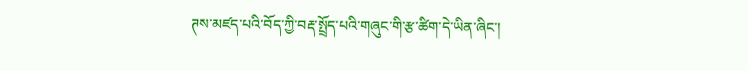ཊས་མཛད་པའི་བོད་ཀྱི་བརྡ་སྤྲོད་པའི་གཞུང་གི་རྩ་ཚིག་དེ་ཡིན་ཞིང་།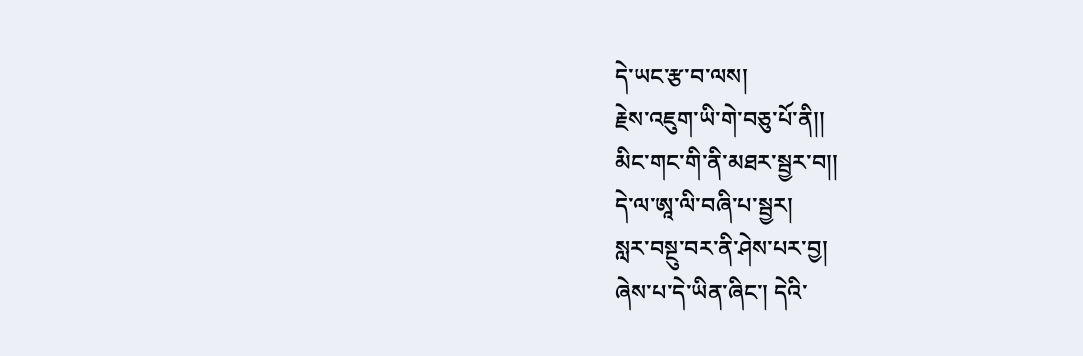དེ་ཡང་རྩ་བ་ལས།
རྗེས་འཇུག་ཡི་གེ་བཅུ་པོ་ནི།།
མིང་གང་གི་ནི་མཐར་སྦྱར་བ།།
དེ་ལ་ཨཱ་ལི་བཞི་པ་སྦྱར།
སླར་བསྔུ་བར་ནི་ཤེས་པར་བྱ།
ཞེས་པ་དེ་ཡིན་ཞིང་། དེའི་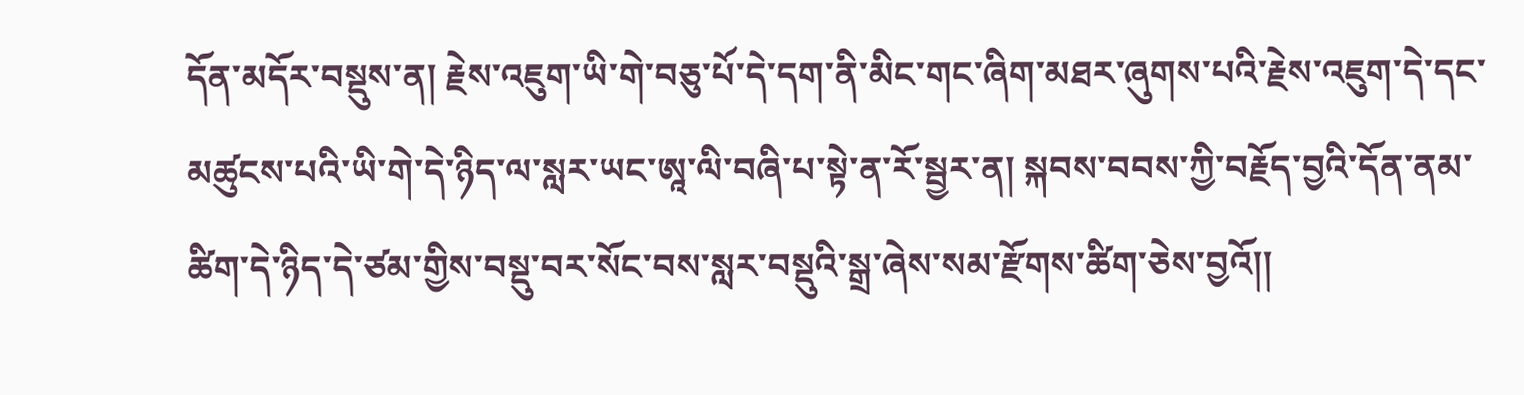དོན་མདོར་བསྡུས་ན། རྗེས་འཇུག་ཡི་གེ་བཅུ་པོ་དེ་དག་ནི་མིང་གང་ཞིག་མཐར་ཞུགས་པའི་རྗེས་འཇུག་དེ་དང་མཚུངས་པའི་ཡི་གེ་དེ་ཉིད་ལ་སླར་ཡང་ཨཱ་ལི་བཞི་པ་སྟེ་ན་རོ་སྦྱར་ན། སྐབས་བབས་ཀྱི་བརྗོད་བྱའི་དོན་ནམ་ཚིག་དེ་ཉིད་དེ་ཙམ་གྱིས་བསྡུ་བར་སོང་བས་སླར་བསྡུའི་སྒྲ་ཞེས་སམ་རྫོགས་ཚིག་ཅེས་བྱའོ།།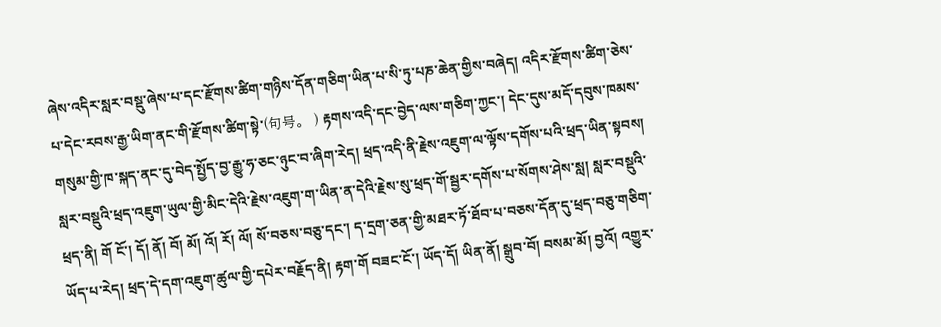ཞེས་འདིར་སླར་བསྡུ་ཞེས་པ་དང་རྫོགས་ཚིག་གཉིས་དོན་གཅིག་ཡིན་པ་སི་ཏུ་པཎ་ཆེན་གྱིས་བཞེད། འདིར་རྫོགས་ཚིག་ཅེས་པ་དེང་རབས་རྒྱ་ཡིག་ནང་གི་རྫོགས་ཚིག་སྟེ་(句号。 ) རྟགས་འདི་དང་བྱེད་ལས་གཅིག་ཀྱང་། དེང་དུས་མདོ་དབུས་ཁམས་གསུམ་གྱི་ཁ་སྐད་ནང་དུ་བེད་སྤྱོད་བྱ་རྒྱུ་ཧ་ཅང་ཉུང་བ་ཞིག་རེད། ཕྲད་འདི་ནི་རྗེས་འཇུག་ལ་ལྟོས་དགོས་པའི་ཕྲད་ཡིན་སྟབས། སླར་བསྡུའི་ཕྲད་འཇུག་ཡུལ་གྱི་མིང་དེའི་རྗེས་འཇུག་ག་ཡིན་ན་དེའི་རྗེས་སུ་ཕྲད་གོ་སྦྱར་དགོས་པ་སོགས་ཤེས་སླ། སླར་བསྡུའི་ཕྲད་ནི། གོ ངོ་། དོ། ནོ། བོ། མོ། འོ། རོ། ལོ། སོ་བཅས་བཅུ་དང་། ད་དྲག་ཅན་གྱི་མཐར་ཏོ་ཐོབ་པ་བཅས་དོན་དུ་ཕྲད་བཅུ་གཅིག་ཡོད་པ་རེད། ཕྲད་དེ་དག་འཇུག་ཚུལ་གྱི་དཔེར་བརྗོད་ནི། རྟག་གོ བཟང་ངོ་། ཡོད་དོ། ཡིན་ནོ། སྒྲུབ་བོ། བསམ་མོ། བྱའོ། འགྱུར་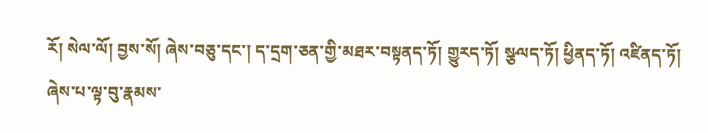རོ། སེལ་ལོ། བྱས་སོ། ཞེས་བཅུ་དང་། ད་དྲག་ཅན་གྱི་མཐར་བསྟནད་ཏོ། གྱུརད་ཏོ། སྩལད་ཏོ། ཕྱིནད་ཏོ། འཛིནད་ཏོ། ཞེས་པ་ལྟ་བུ་རྣམས་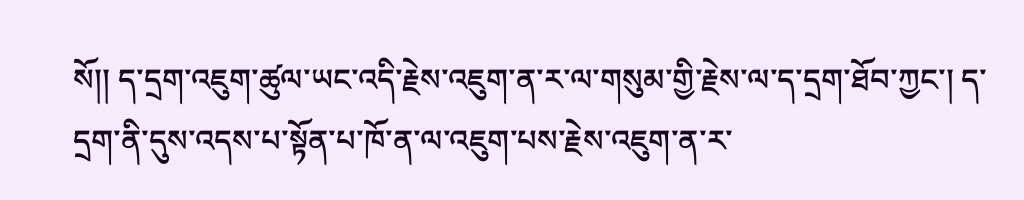སོ།། ད་དྲག་འཇུག་ཚུལ་ཡང་འདི་རྗེས་འཇུག་ན་ར་ལ་གསུམ་གྱི་རྗེས་ལ་ད་དྲག་ཐོབ་ཀྱང་། ད་དྲག་ནི་དུས་འདས་པ་སྟོན་པ་ཁོ་ན་ལ་འཇུག་པས་རྗེས་འཇུག་ན་ར་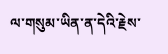ལ་གསུམ་ཡིན་ན་དེའི་རྗེས་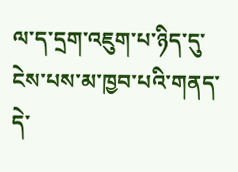ལ་ད་དྲག་འཇུག་པ་ཉིད་དུ་ངེས་པས་མ་ཁྱབ་པའི་གནད་དེ་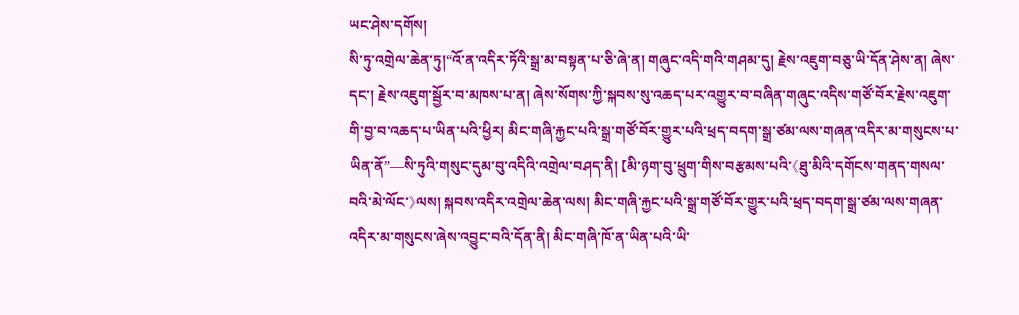ཡང་ཤེས་དགོས།
སི་ཏུ་འགྲེལ་ཆེན་ཏུ།“འོ་ན་འདིར་ཏོའི་སྒྲ་མ་བསྟན་པ་ཅི་ཞེ་ན། གཞུང་འདི་གའི་གཤམ་དུ། རྗེས་འཇུག་བཅུ་ཡི་དོན་ཤེས་ན། ཞེས་དང་། རྗེས་འཇུག་སྦྱོར་བ་མཁས་པ་ན། ཞེས་སོགས་ཀྱི་སྐབས་སུ་འཆད་པར་འགྱུར་བ་བཞིན་གཞུང་འདིས་གཙོ་བོར་རྗེས་འཇུག་གི་བྱ་བ་འཆད་པ་ཡིན་པའི་ཕྱིར། མིང་གཞི་རྐྱང་པའི་སྒྲ་གཙོ་བོར་གྱུར་པའི་ཕྲད་བདག་སྒྲ་ཙམ་ལས་གཞན་འདིར་མ་གསུངས་པ་ཡིན་ནོ”—སི་ཏུའི་གསུང་དུམ་བུ་འདིའི་འགྲེལ་བཤད་ནི། 【མི་ཉག་བུ་ཕྲུག་གིས་བརྩམས་པའི་《ཐུ་མིའི་དགོངས་གནད་གསལ་བའི་མེ་ལོང་》ལས། སྐབས་འདིར་འགྲེལ་ཆེན་ལས། མིང་གཞི་རྐྱང་པའི་སྒྲ་གཙོ་བོར་གྱུར་པའི་ཕྲད་བདག་སྒྲ་ཙམ་ལས་གཞན་འདིར་མ་གསུངས་ཞེས་འབྱུང་བའི་དོན་ནི། མིང་གཞི་ཁོ་ན་ཡིན་པའི་ཡི་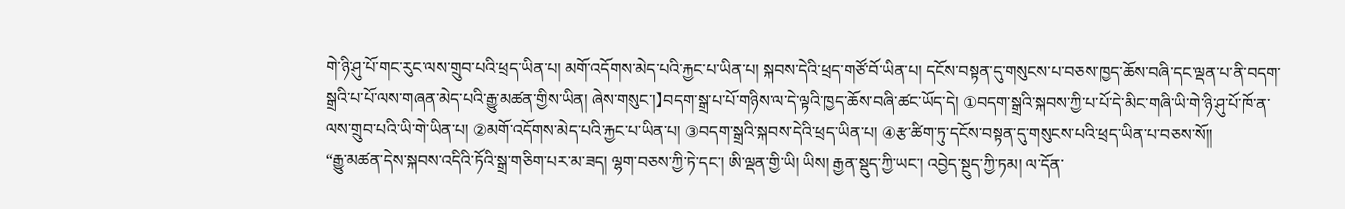གེ་ཉི་ཤུ་པོ་གང་རུང་ལས་གྲུབ་པའི་ཕྲད་ཡིན་པ། མགོ་འདོགས་མེད་པའི་རྐྱང་པ་ཡིན་པ། སྐབས་དེའི་ཕྲད་གཙོ་བོ་ཡིན་པ། དངོས་བསྟན་དུ་གསུངས་པ་བཅས་ཁྱད་ཆོས་བཞི་དང་ལྡན་པ་ནི་བདག་སྒྲའི་པ་པོ་ལས་གཞན་མེད་པའི་རྒྱུ་མཚན་གྱིས་ཡིན། ཞེས་གསུང་།】བདག་སྒྲ་པ་པོ་གཉིས་ལ་དེ་ལྟའི་ཁྱད་ཆོས་བཞི་ཚང་ཡོད་དེ། ①བདག་སྒྲའི་སྐབས་ཀྱི་པ་པོ་དེ་མིང་གཞི་ཡི་གེ་ཉི་ཤུ་པོ་ཁོ་ན་ལས་གྲུབ་པའི་ཡི་གེ་ཡིན་པ། ②མགོ་འདོགས་མེད་པའི་རྐྱང་པ་ཡིན་པ། ③བདག་སྒྲའི་སྐབས་དེའི་ཕྲད་ཡིན་པ། ④རྩ་ཚིག་ཏུ་དངོས་བསྟན་དུ་གསུངས་པའི་ཕྲད་ཡིན་པ་བཅས་སོ།།
“རྒྱུ་མཚན་དེས་སྐབས་འདིའི་ཏོའི་སྒྲ་གཅིག་པར་མ་ཟད། ལྷག་བཅས་ཀྱི་ཏེ་དང་། ཨི་ལྡན་གྱི་ཡི། ཡིས། རྒྱན་སྡུད་ཀྱི་ཡང་། འབྱེད་སྔུད་ཀྱི་ཏམ། ལ་དོན་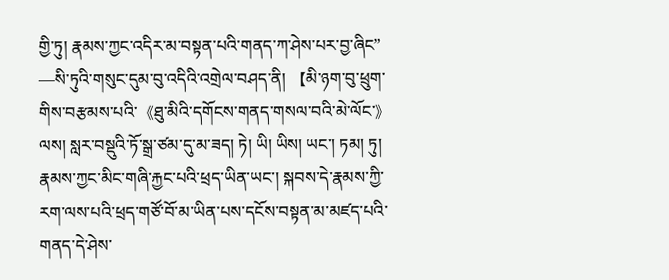གྱི་ཏུ། རྣམས་ཀྱང་འདིར་མ་བསྟན་པའི་གནད་ཀ་ཤེས་པར་བྱ་ཞིང” —སི་ཏུའི་གསུང་དུམ་བུ་འདིའི་འགྲེལ་བཤད་ནི། 【མི་ཉག་བུ་ཕྲུག་གིས་བརྩམས་པའི་《ཐུ་མིའི་དགོངས་གནད་གསལ་བའི་མེ་ལོང་》 ལས། སླར་བསྡུའི་ཏོ་སྒྲ་ཙམ་དུ་མ་ཟད། ཏེ། ཡི། ཡིས། ཡང་། ཏམ། ཏུ། རྣམས་ཀྱང་མིང་གཞི་རྐྱང་པའི་ཕྲད་ཡིན་ཡང་། སྐབས་དེ་རྣམས་ཀྱི་རག་ལས་པའི་ཕྲད་གཙོ་བོ་མ་ཡིན་པས་དངོས་བསྟན་མ་མཛད་པའི་གནད་དེ་ཤེས་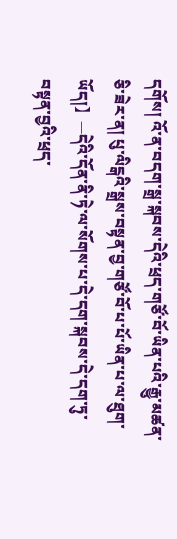དགོས། འོ་ན་བདག་སྒྲ་སྐབས་དེའི་ཕྲད་གཙོ་བོ་ཡིན་པའི་རྒྱུ་མཚན་ཅི་ཟེར་ན། པུ་ལིངྒའི་སྒྲས་བསྟན་བྱ་གཙོ་བོ་པ་པོ་ཡིན་པ་ལ་ཐུག་ཡོད།】—དེའི་དོན་ནི་ཏེ་ལ་སོགས་པ་དེ་དག་སྐབས་དེ་དག་ཏུ་བསྟན་བྱའི་ཕྲད་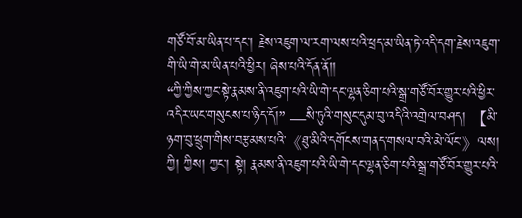གཙོ་བོ་མ་ཡིན་པ་དང་། རྗེས་འཇུག་ལ་རག་ལས་པའི་ཕྲད་མ་ཡིན་ཏེ་འདི་དག་རྗེས་འཇུག་གི་ཡི་གེ་མ་ཡིན་པའི་ཕྱིར། ཞེས་པའི་དོན་ནོ།།
“ཀྱི་ཀྱིས་ཀྱང་སྟེ་རྣམས་ནི་འཇུག་པའི་ཡི་གེ་དང་ལྷན་ཅིག་པའི་སྒྲ་གཙོ་བོར་གྱུར་པའི་ཕྱིར་འདིར་ཡང་གསུངས་པ་ཉིད་དོ།” —སི་ཏུའི་གསུང་དུམ་བུ་འདིའི་འགྲེལ་བཤད། 【མི་ཉག་བུ་ཕྲུག་གིས་བརྩམས་པའི་《ཐུ་མིའི་དགོངས་གནད་གསལ་བའི་མེ་ལོང་》ལས། ཀྱི། ཀྱིས། ཀྱང་། སྟེ། རྣམས་ནི་འཇུག་པའི་ཡི་གེ་དང་ལྷན་ཅིག་པའི་སྒྲ་གཙོ་བོར་གྱུར་པའི་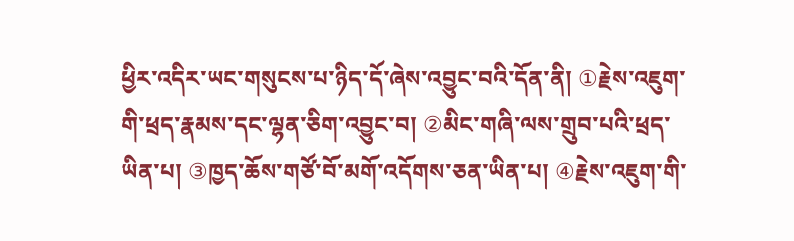ཕྱིར་འདིར་ཡང་གསུངས་པ་ཉིད་དོ་ཞེས་འབྱུང་བའི་དོན་ནི། ①རྗེས་འཇུག་གི་ཕྲད་རྣམས་དང་ལྷན་ཅིག་འབྱུང་བ། ②མིང་གཞི་ལས་གྲུབ་པའི་ཕྲད་ཡིན་པ། ③ཁྱད་ཆོས་གཙོ་བོ་མགོ་འདོགས་ཅན་ཡིན་པ། ④རྗེས་འཇུག་གི་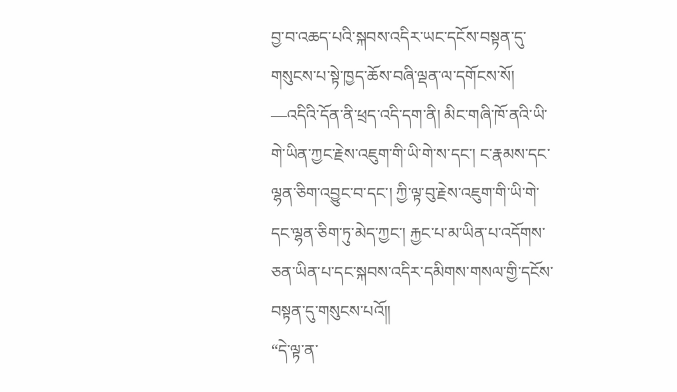བྱ་བ་འཆད་པའི་སྐབས་འདིར་ཡང་དངོས་བསྟན་དུ་གསུངས་པ་སྟེ་ཁྱད་ཆོས་བཞི་ལྡན་ལ་དགོངས་སོ། —འདིའི་དོན་ནི་ཕྲད་འདི་དག་ནི། མིང་གཞི་ཁོ་ནའི་ཡི་གེ་ཡིན་ཀྱང་རྗེས་འཇུག་གི་ཡི་གེ་ས་དང་། ང་རྣམས་དང་ལྷན་ཅིག་འབྱུང་བ་དང་། ཀྱི་ལྟ་བུ་རྗེས་འཇུག་གི་ཡི་གེ་དང་ལྷན་ཅིག་ཏུ་མེད་ཀྱང་། རྐྱང་པ་མ་ཡིན་པ་འདོགས་ཅན་ཡིན་པ་དང་སྐབས་འདིར་དམིགས་གསལ་གྱི་དངོས་བསྟན་དུ་གསུངས་པའོ།།
“དེ་ལྟ་ན་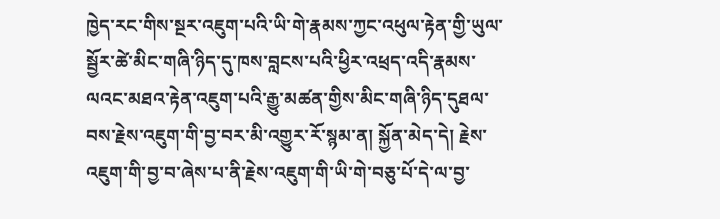ཁྱེད་རང་གིས་སྔར་འཇུག་པའི་ཡི་གེ་རྣམས་ཀྱང་འཕུལ་རྟེན་གྱི་ཡུལ་སྦྱོར་ཚེ་མིང་གཞི་ཉིད་དུ་ཁས་བླངས་པའི་ཕྱིར་འཕྲད་འདི་རྣམས་ལའང་མཐའ་རྟེན་འཇུག་པའི་རྒྱུ་མཚན་གྱིས་མིང་གཞི་ཉིད་དུཐལ་བས་རྗེས་འཇུག་གི་བྱ་བར་མི་འགྱུར་རོ་སྙམ་ན། སྐྱོན་མེད་དེ། རྗེས་འཇུག་གི་བྱ་བ་ཞེས་པ་ནི་རྗེས་འཇུག་གི་ཡི་གེ་བཅུ་པོ་དེ་ལ་བྱ་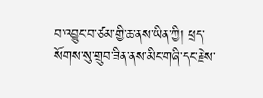བ་འབྱུང་བ་ཙམ་གྱི་ཆ་ནས་ཡིན་ཀྱི། ཕྲད་སོགས་སུ་གྲུབ་ཟིན་ནས་མིང་གཞི་དང་རྗེས་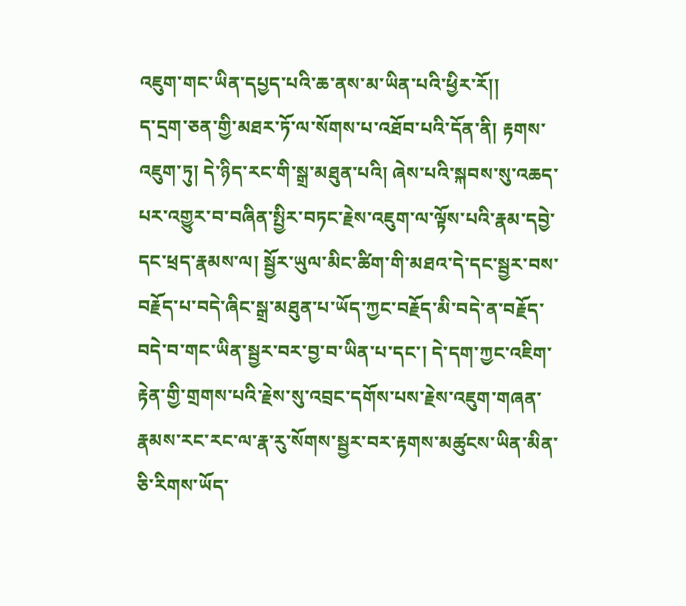འཇུག་གང་ཡིན་དཔྱད་པའི་ཆ་ནས་མ་ཡིན་པའི་ཕྱིར་རོ།།
ད་དྲག་ཅན་གྱི་མཐར་ཏོ་ལ་སོགས་པ་འཐོབ་པའི་དོན་ནི། རྟགས་འཇུག་ཏུ། དེ་ཉིད་རང་གི་སྒྲ་མཐུན་པའི། ཞེས་པའི་སྐབས་སུ་འཆད་པར་འགྱུར་བ་བཞིན་སྤྱིར་བཏང་རྗེས་འཇུག་ལ་ལྟོས་པའི་རྣམ་དབྱེ་དང་ཕྲད་རྣམས་ལ། སྦྱོར་ཡུལ་མིང་ཚིག་གི་མཐའ་དེ་དང་སྦྱར་བས་བརྗོད་པ་བདེ་ཞིང་སྒྲ་མཐུན་པ་ཡོད་ཀྱང་བརྗོད་མི་བདེ་ན་བརྗོད་བདེ་བ་གང་ཡིན་སྦྱར་བར་བྱ་བ་ཡིན་པ་དང་། དེ་དག་ཀྱང་འཇིག་རྟེན་གྱི་གྲགས་པའི་རྗེས་སུ་འབྲང་དགོས་པས་རྗེས་འཇུག་གཞན་རྣམས་རང་རང་ལ་རྣ་རུ་སོགས་སྦྱར་བར་རྟགས་མཚུངས་ཡིན་མིན་ཅི་རིགས་ཡོད་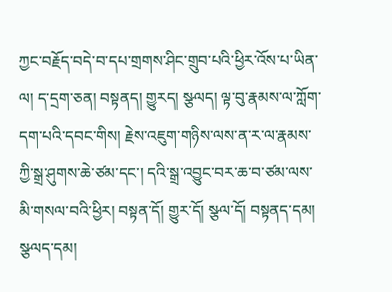ཀྱང་བརྗོད་བདེ་བ་དཔ་གྲགས་ཤིང་གྲུབ་པའི་ཕྱིར་འོས་པ་ཡིན་ལ། ད་དྲག་ཅན། བསྟནད། གྱུརད། སྩལད། ལྟ་བུ་རྣམས་ལ་ཀློག་དག་པའི་དབང་གིས། རྗེས་འཇུག་གཉིས་ལས་ན་ར་ལ་རྣམས་ཀྱི་སྒྲ་ཤུགས་ཆེ་ཙམ་དང་། དའི་སྒྲ་འབྱུང་བར་ཆ་བ་ཙམ་ལས་མི་གསལ་བའི་ཕྱིར། བསྟན་དོ། གྱུར་དོ། སྩལ་དོ། བསྟནད་དམ། སྩལད་དམ།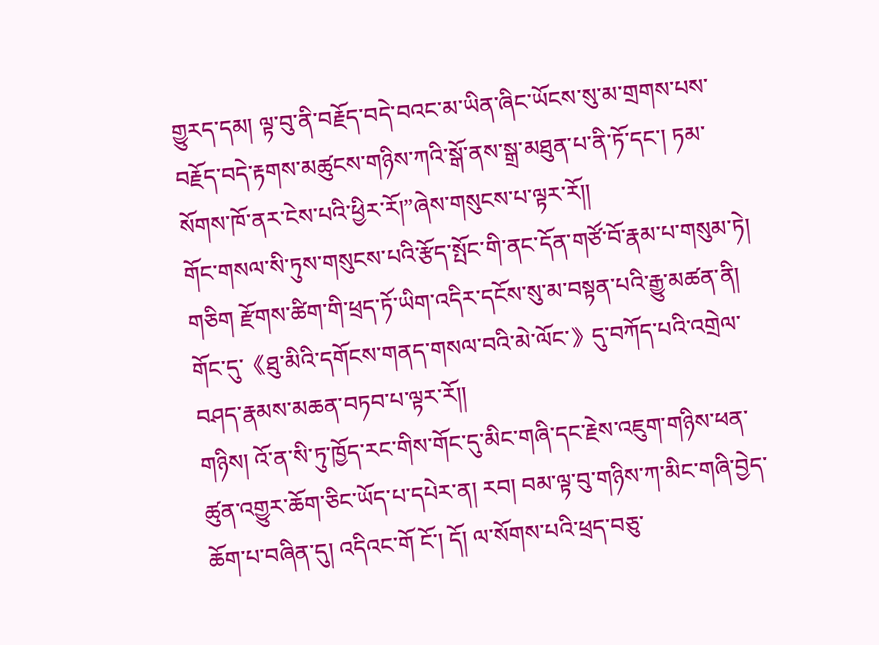གྱུརད་དམ། ལྟ་བུ་ནི་བརྗོད་བདེ་བའང་མ་ཡིན་ཞིང་ཡོངས་སུ་མ་གྲགས་པས་བརྗོད་བདེ་རྟགས་མཚུངས་གཉིས་ཀའི་སྒོ་ནས་སྒྲ་མཐུན་པ་ནི་ཏོ་དང་། ཏམ་སོགས་ཁོ་ནར་ངེས་པའི་ཕྱིར་རོ།”ཞེས་གསུངས་པ་ལྟར་རོ།།
གོང་གསལ་སི་ཏུས་གསུངས་པའི་རྩོད་སྤོང་གི་ནང་དོན་གཙོ་བོ་རྣམ་པ་གསུམ་ཏེ།
གཅིག རྫོགས་ཚིག་གི་ཕྲད་ཏོ་ཡིག་འདིར་དངོས་སུ་མ་བསྟན་པའི་རྒྱུ་མཚན་ནི། གོང་དུ་《ཐུ་མིའི་དགོངས་གནད་གསལ་བའི་མེ་ལོང་》དུ་བཀོད་པའི་འགྲེལ་བཤད་རྣམས་མཆན་བཏབ་པ་ལྟར་རོ།།
གཉིས། འོ་ན་སི་ཏུ་ཁྱོད་རང་གིས་གོང་དུ་མིང་གཞི་དང་རྗེས་འཇུག་གཉིས་ཕན་ཚུན་འགྱུར་ཆོག་ཅིང་ཡོད་པ་དཔེར་ན། རབ། བམ་ལྟ་བུ་གཉིས་ཀ་མིང་གཞི་བྱེད་ཆོག་པ་བཞིན་དུ། འདིའང་གོ ངོ་། དོ། ལ་སོགས་པའི་ཕྲད་བཅུ་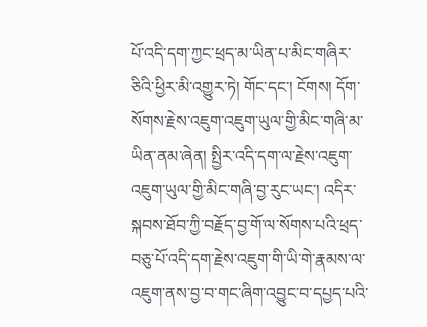པོ་འདི་དག་ཀྱང་ཕྲད་མ་ཡིན་པ་མིང་གཞིར་ཅིའི་ཕྱིར་མི་འགྱུར་ཏེ། གོང་དང་། ངོགས། དོག་སོགས་རྗེས་འཇུག་འཇུག་ཡུལ་གྱི་མིང་གཞི་མ་ཡིན་ནམ་ཞེན། སྤྱིར་འདི་དག་ལ་རྗེས་འཇུག་འཇུག་ཡུལ་གྱི་མིང་གཞི་བྱ་རུང་ཡང་། འདིར་སྐབས་ཐོབ་ཀྱི་བརྗོད་བྱ་གོ་ལ་སོགས་པའི་ཕྲད་བཅུ་པོ་འདི་དག་རྗེས་འཇུག་གི་ཡི་གེ་རྣམས་ལ་འཇུག་ནས་བྱ་བ་གང་ཞིག་འབྱུང་བ་དཔྱད་པའི་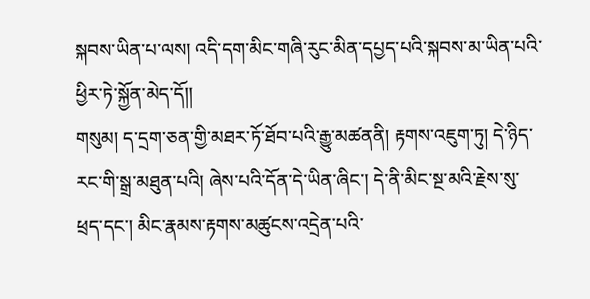སྐབས་ཡིན་པ་ལས། འདི་དག་མིང་གཞི་རུང་མིན་དཔྱད་པའི་སྐབས་མ་ཡིན་པའི་ཕྱིར་ཏེ་སྐྱོན་མེད་དོ།།
གསུམ། ད་དྲག་ཅན་གྱི་མཐར་ཏོ་ཐོབ་པའི་རྒྱུ་མཚནནི། རྟགས་འཇུག་ཏུ། དེ་ཉིད་རང་གི་སྒྲ་མཐུན་པའི། ཞེས་པའི་དོན་དེ་ཡིན་ཞིང་། དེ་ནི་མིང་སྔ་མའི་རྗེས་སུ་ཕྲད་དང་། མིང་རྣམས་རྟགས་མཚུངས་འདྲེན་པའི་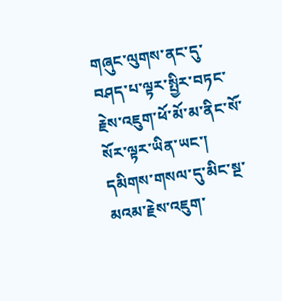གཞུང་ལུགས་ནང་དུ་བཤད་པ་ལྟར་སྤྱིར་བཏང་རྗེས་འཇུག་ཕོ་མོ་མ་ནིང་སོ་སོར་ལྟར་ཡིན་ཡང་། དམིགས་གསལ་དུ་མིང་སྔ་མའམ་རྗེས་འཇུག་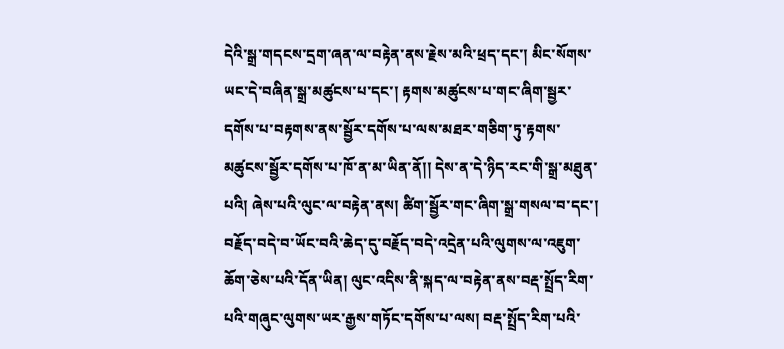དེའི་སྒྲ་གདངས་དྲག་ཞན་ལ་བརྟེན་ནས་རྗེས་མའི་ཕྲད་དང་། མིང་སོགས་ཡང་དེ་བཞིན་སྒྲ་མཚུངས་པ་དང་། རྟགས་མཚུངས་པ་གང་ཞིག་སྦྱར་དགོས་པ་བརྟགས་ནས་སྦྱོར་དགོས་པ་ལས་མཐར་གཅིག་ཏུ་རྟགས་མཚུངས་སྦྱོར་དགོས་པ་ཁོ་ན་མ་ཡིན་ནོ།། དེས་ན་དེ་ཉིད་རང་གི་སྒྲ་མཐུན་པའི། ཞེས་པའི་ལུང་ལ་བརྟེན་ནས། ཚིག་སྦྱོར་གང་ཞིག་སྒྲ་གསལ་བ་དང་། བརྗོད་བདེ་བ་ཡོང་བའི་ཆེད་དུ་བརྗོད་བདེ་འདྲེན་པའི་ལུགས་ལ་འཇུག་ཆོག་ཅེས་པའི་དོན་ཡིན། ལུང་འདིས་ནི་སྐད་ལ་བརྟེན་ནས་བརྡ་སྤྲོད་རིག་པའི་གཞུང་ལུགས་ཡར་རྒྱས་གཏོང་དགོས་པ་ལས། བརྡ་སྤྲོད་རིག་པའི་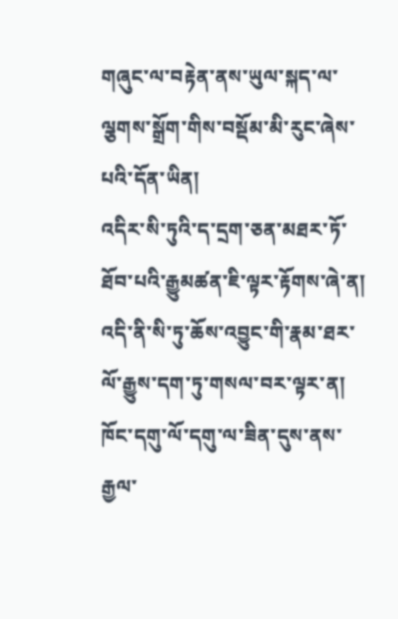གཞུང་ལ་བརྟེན་ནས་ཡུལ་སྐད་ལ་ལྕགས་སྒྲོག་གིས་བསྡོམ་མི་རུང་ཞེས་པའི་དོན་ཡིན།
འདིར་སི་ཏུའི་ད་དྲག་ཅན་མཐར་ཏོ་ཐོབ་པའི་རྒྱུམཚན་ཇི་ལྟར་རྟོགས་ཞེ་ན། འདི་ནི་སི་ཏུ་ཆོས་འབྱུང་གི་རྣམ་ཐར་ལོ་རྒྱུས་དག་ཏུ་གསལ་བར་ལྟར་ན། ཁོང་དགུ་ལོ་དགུ་ལ་ཟིན་དུས་ནས་རྒྱལ་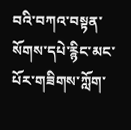བའི་བཀའ་བསྟན་སོགས་དཔེ་རྙིང་མང་པོར་གཟིགས་ཀློག་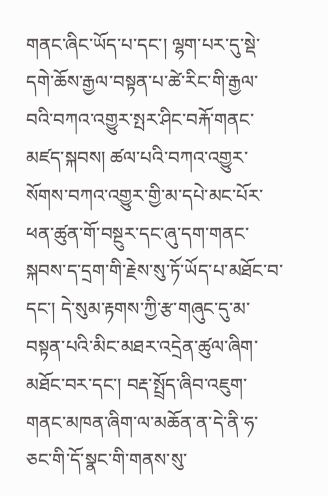གནང་ཞིང་ཡོད་པ་དང་། ལྷག་པར་དུ་སྡེ་དགེ་ཆོས་རྒྱལ་བསྟན་པ་ཚེ་རིང་གི་རྒྱལ་བའི་བཀའ་འགྱུར་སྤར་ཤིང་བརྐོ་གནང་མཛད་སྐབས། ཚལ་པའི་བཀའ་འགྱུར་སོགས་བཀའ་འགྱུར་གྱི་མ་དཔེ་མང་པོར་ཕན་ཚུན་གོ་བསྔུར་དང་ཞུ་དག་གནང་སྐབས་ད་དྲག་གི་རྗེས་སུ་ཏོ་ཡོད་པ་མཐོང་བ་དང་། དེ་སུམ་རྟགས་ཀྱི་རྩ་གཞུང་དུ་མ་བསྟན་པའི་མིང་མཐར་འདྲེན་ཚུལ་ཞིག་མཐོང་བར་དང་། བརྡ་སྤྲོད་ཞིབ་འཇུག་གནང་མཁན་ཞིག་ལ་མཆོན་ན་དེ་ནི་ཧ་ཅང་གི་དོ་སྣང་གི་གནས་སུ་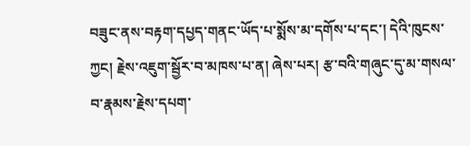བཟུང་ནས་བརྟག་དཔྱད་གནང་ཡོད་པ་སྨོས་མ་དགོས་པ་དང་། དེའི་ཁུངས་ཀྱང། རྗེས་འཇུག་སྦྱོར་བ་མཁས་པ་ན། ཞེས་པར། རྩ་བའི་གཞུང་དུ་མ་གསལ་བ་རྣམས་རྗེས་དཔག་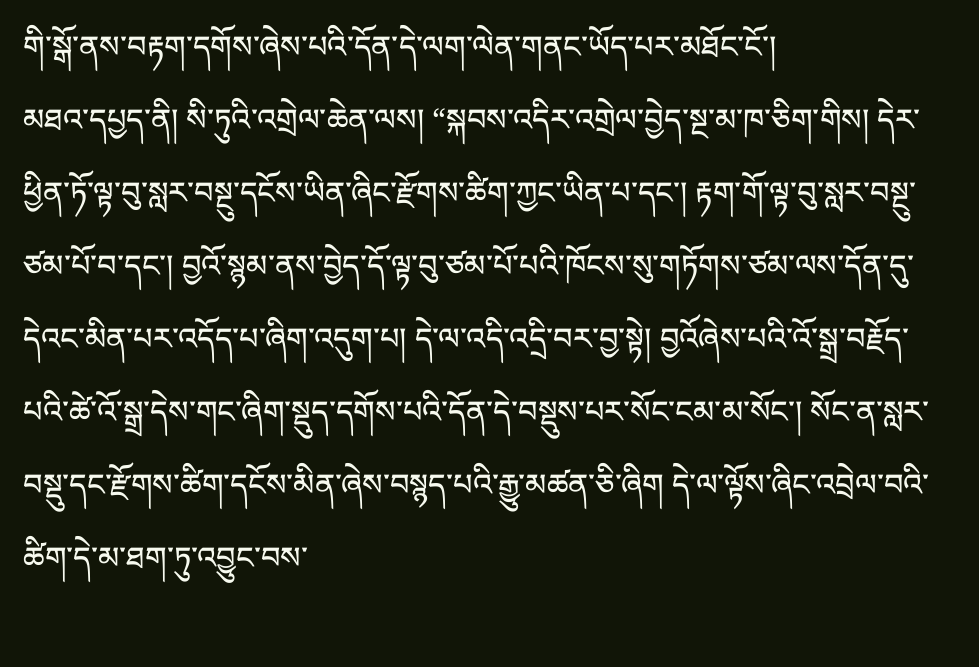གི་སྒོ་ནས་བརྟག་དགོས་ཞེས་པའི་དོན་དེ་ལག་ལེན་གནང་ཡོད་པར་མཐོང་ངོ་།
མཐའ་དཔྱད་ནི། སི་ཏུའི་འགྲེལ་ཆེན་ལས། “སྐབས་འདིར་འགྲེལ་བྱེད་སྔ་མ་ཁ་ཅིག་གིས། དེར་ཕྱིན་ཏོ་ལྟ་བུ་སླར་བསྔུ་དངོས་ཡིན་ཞིང་རྫོགས་ཚིག་ཀྱང་ཡིན་པ་དང་། རྟག་གོ་ལྟ་བུ་སླར་བསྔུ་ཙམ་པོ་བ་དང་། བྱའོ་སྙམ་ནས་བྱེད་དོ་ལྟ་བུ་ཙམ་པོ་པའི་ཁོངས་སུ་གཏོགས་ཙམ་ལས་དོན་དུ་དེའང་མིན་པར་འདོད་པ་ཞིག་འདུག་པ། དེ་ལ་འདི་འདྲི་བར་བྱ་སྟེ། བྱའོཞེས་པའི་འོ་སྒྲ་བརྗོད་པའི་ཚེ་འོ་སྒྲ་དེས་གང་ཞིག་སྡུད་དགོས་པའི་དོན་དེ་བསྡུས་པར་སོང་ངམ་མ་སོང་། སོང་ན་སླར་བསྡུ་དང་རྫོགས་ཚིག་དངོས་མིན་ཞེས་བསྙད་པའི་རྒྱུ་མཚན་ཅི་ཞིག དེ་ལ་ལྟོས་ཞིང་འབྲེལ་བའི་ཚིག་དེ་མ་ཐག་ཏུ་འབྱུང་བས་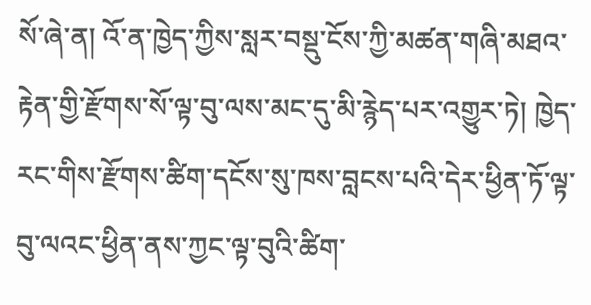སོ་ཞེ་ན། འོ་ན་ཁྱེད་ཀྱིས་སླར་བསྡུ་ངོས་ཀྱི་མཚན་གཞི་མཐའ་རྟེན་གྱི་རྫོགས་སོ་ལྟ་བུ་ལས་མང་དུ་མི་རྙེད་པར་འགྱུར་ཏེ། ཁྱེད་རང་གིས་རྫོགས་ཚིག་དངོས་སུ་ཁས་བླངས་པའི་དེར་ཕྱིན་ཏོ་ལྟ་བུ་ལའང་ཕྱིན་ནས་ཀྱང་ལྟ་བུའི་ཚིག་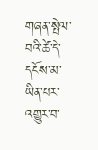གཞན་སྤེལ་བའི་ཚེ་དེ་དངོས་མ་ཡིན་པར་འགྱུར་བ་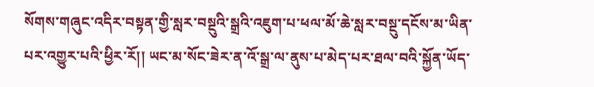སོགས་གཞུང་འདིར་བསྟན་གྱི་སླར་བསྔུའི་སྒྲའི་འཇུག་པ་ཕལ་མོ་ཆེ་སླར་བསྔུ་དངོས་མ་ཡིན་པར་འགྱུར་པའི་ཕྱིར་རོ།། ཡང་མ་སོང་ཟེར་ན་འོ་སྒྲ་ལ་ནུས་པ་མེད་པར་ཐལ་བའི་སྐྱོན་ཡོད་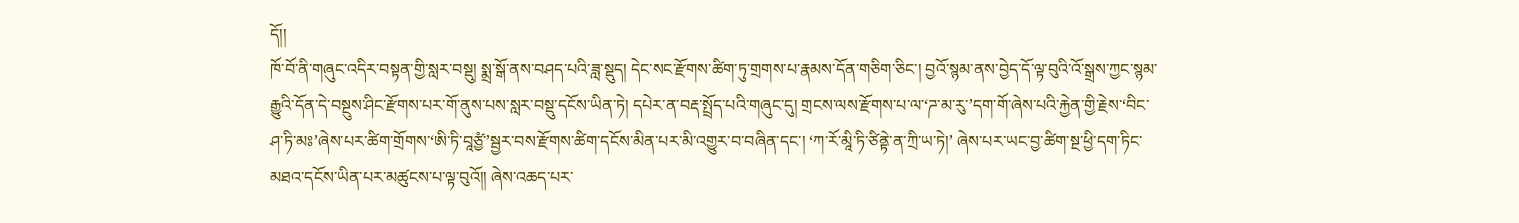དོ།།
ཁོ་བོ་ནི་གཞུང་འདིར་བསྟན་གྱི་སླར་བསྡུ། སྨྲ་སྒོ་ནས་བཤད་པའི་ཟླ་སྡུད། དེང་སང་རྫོགས་ཚིག་ཏུ་གྲགས་པ་རྣམས་དོན་གཅིག་ཅིང་། བྱའོ་སྙམ་ནས་བྱེད་དོ་ལྟ་བུའི་འོ་སྒྲས་ཀྱང་སྙམ་རྒྱུའི་དོན་དེ་བསྔུས་ཤིང་རྫོགས་པར་གོ་ནུས་པས་སླར་བསྡུ་དངོས་ཡིན་ཏེ། དཔེར་ན་བརྡ་སྤྲོད་པའི་གཞུང་དུ། གྲངས་ལས་རྫོགས་པ་ལ་‘ཌ་མ་རུ་’དག་གོ་ཞེས་པའི་རྐྱེན་གྱི་རྗེས་‘བིང་ཤ་ཏི་མཿ’ཞེས་པར་ཚིག་གྲོགས་‘ཨི་ཏི་བཱཙྱཾ་’སྦྱར་བས་རྫོགས་ཚིག་དངོས་མིན་པར་མི་འགྱུར་བ་བཞིན་དང་། ‘ཀ་རོ་མཱི་ཏི་ཙིནྟེ་ན་ཀྲི་ཡ་ཏེ།’ ཞེས་པར་ཡང་བྱ་ཚིག་སྔ་ཕྱི་དག་ཏིང་མཐའ་དངོས་ཡིན་པར་མཚུངས་པ་ལྟ་བུའོ།། ཞེས་འཆད་པར་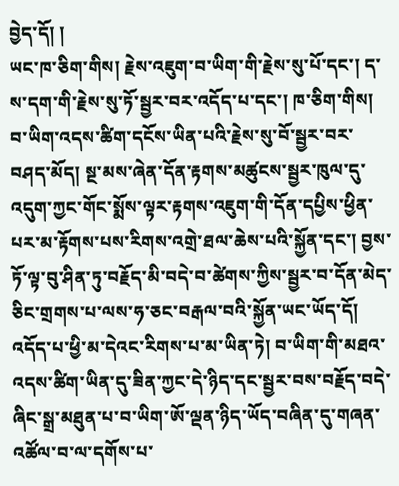བྱེད་དོ། །
ཡང་ཁ་ཅིག་གིས། རྗེས་འཇུག་བ་ཡིག་གི་རྗེས་སུ་པོ་དང་། ད་ས་དག་གི་རྗེས་སུ་ཏོ་སྦྱར་བར་འདོད་པ་དང་། ཁ་ཅིག་གིས། བ་ཡིག་འདས་ཚིག་དངོས་ཡིན་པའི་རྗེས་སུ་བོ་སྦྱར་བར་བཤད་མོད། སྔ་མས་ཞེན་དོན་རྟགས་མཚུངས་སྦྱར་ཁུལ་དུ་འདུག་ཀྱང་གོང་སྨོས་ལྟར་རྟགས་འཇུག་གི་དོན་དཔྱིས་ཕྱིན་པར་མ་རྟོགས་པས་རིགས་འགྲེ་ཐལ་ཆེས་པའི་སྐྱོན་དང་། བྱས་ཏོ་ལྟ་བུ་ཤིན་ཏུ་བརྗོད་མི་བདེ་བ་ཚེགས་ཀྱིས་སྦྱར་བ་དོན་མེད་ཅིང་གྲགས་པ་ལས་ཧ་ཅང་བརྒལ་བའི་སྐྱོན་ཡང་ཡོད་དོ། འདོད་པ་ཕྱི་མ་དེའང་རིགས་པ་མ་ཡིན་ཏེ། བ་ཡིག་གི་མཐའ་འདས་ཚིག་ཡིན་དུ་ཟིན་ཀྱང་དེ་ཉིད་དང་སྦྱར་བས་བརྗོད་བདེ་ཞིང་སྒྲ་མཐུན་པ་བ་ཡིག་ཨོ་ལྡན་ཉིད་ཡོད་བཞིན་དུ་གཞན་འཚོལ་བ་ལ་དགོས་པ་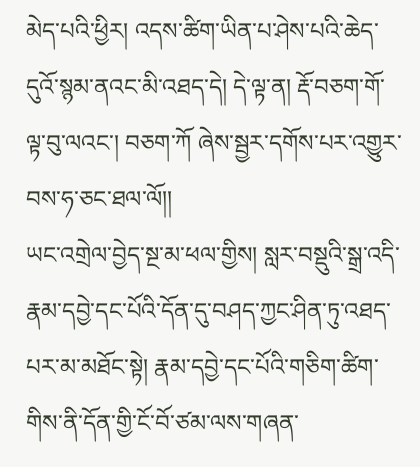མེད་པའི་ཕྱིར། འདས་ཚིག་ཡིན་པ་ཤེས་པའི་ཆེད་དུའོ་སྙམ་ནའང་མི་འཐད་དེ། དེ་ལྟ་ན། རྡོ་བཅག་གོ་ལྟ་བུ་ལའང་། བཅག་ཀོ ཞེས་སྦྱར་དགོས་པར་འགྱུར་བས་ཧ་ཅང་ཐལ་ལོ།།
ཡང་འགྲེལ་བྱེད་སྔ་མ་ཕལ་གྱིས། སླར་བསྡུའི་སྒྲ་འདི་རྣམ་དབྱེ་དང་པོའི་དོན་དུ་བཤད་ཀྱང་ཤིན་ཏུ་འཐད་པར་མ་མཐོང་སྟེ། རྣམ་དབྱེ་དང་པོའི་གཅིག་ཚིག་གིས་ནི་དོན་གྱི་ངོ་བོ་ཙམ་ལས་གཞན་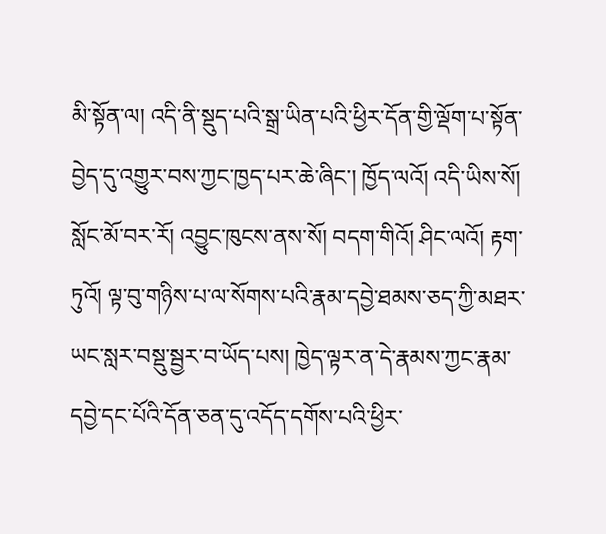མི་སྟོན་ལ། འདི་ནི་སྡུད་པའི་སྒྲ་ཡིན་པའི་ཕྱིར་དོན་གྱི་ལྡོག་པ་སྟོན་བྱེད་དུ་འགྱུར་བས་ཀྱང་ཁྱད་པར་ཆེ་ཞིང་། ཁྱོད་ལའོ། འདི་ཡིས་སོ། སློང་མོ་བར་རོ། འབྱུང་ཁུངས་ནས་སོ། བདག་གིའོ། ཤིང་ལའོ། རྟག་ཏུའོ། ལྟ་བུ་གཉིས་པ་ལ་སོགས་པའི་རྣམ་དབྱེ་ཐམས་ཅད་ཀྱི་མཐར་ཡང་སླར་བསྡུ་སྦྱར་བ་ཡོད་པས། ཁྱེད་ལྟར་ན་དེ་རྣམས་ཀྱང་རྣམ་དབྱེ་དང་པོའི་དོན་ཅན་དུ་འདོད་དགོས་པའི་ཕྱིར་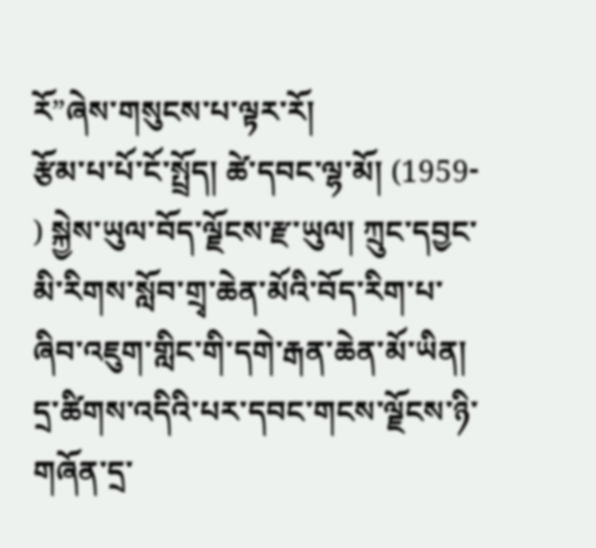རོ”ཞེས་གསུངས་པ་ལྟར་རོ།
རྩོམ་པ་པོ་ངོ་སྤྲོད། ཚེ་དབང་ལྷ་མོ། (1959- ) སྐྱེས་ཡུལ་བོད་ལྗོངས་རྫ་ཡུལ། ཀྲུང་དབྱང་མི་རིགས་སློབ་གྲྭ་ཆེན་མོའི་བོད་རིག་པ་ཞིབ་འཇུག་གླིང་གི་དགེ་རྒན་ཆེན་མོ་ཡིན།
དྲ་ཚིགས་འདིའི་པར་དབང་གངས་ལྗོངས་ཉི་གཞོན་དྲ་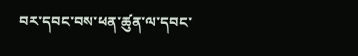བར་དབང་བས་ཕན་ཚུན་ལ་དབང་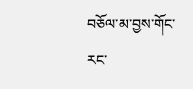བཅོལ་མ་བྱས་གོང་རང་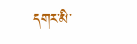དགར་མི་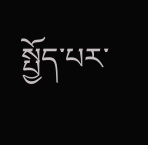སྤྱོད་པར་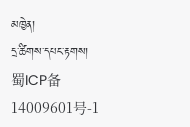མཁྱེན།
དྲ་ཚིགས་དཔང་རྟགས། 蜀ICP备14009601号-1